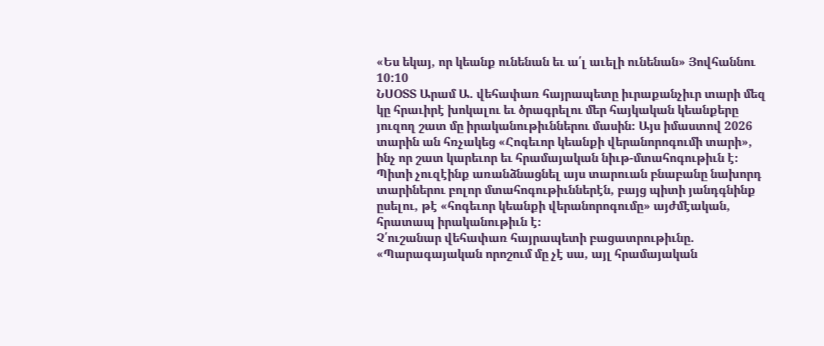«Ես եկայ, որ կեանք ունենան եւ ա՛լ աւելի ունենան» Յովհաննու 10:10
ՆՍՕՏՏ Արամ Ա. վեհափառ հայրապետը իւրաքանչիւր տարի մեզ կը հրաւիրէ խոկալու եւ ծրագրելու մեր հայկական կեանքերը յուզող շատ մը իրականութիւններու մասին։ Այս իմաստով 2026 տարին ան հռչակեց «Հոգեւոր կեանքի վերանորոգումի տարի», ինչ որ շատ կարեւոր եւ հրամայական նիւթ-մտահոգութիւն է։ Պիտի չուզէինք առանձնացնել այս տարուան բնաբանը նախորդ տարիներու բոլոր մտահոգութիւններէն, բայց պիտի յանդգնինք ըսելու, թէ «հոգեւոր կեանքի վերանորոգումը» այժմէական, հրատապ իրականութիւն է։
Չ՛ուշանար վեհափառ հայրապետի բացատրութիւնը. «Պարագայական որոշում մը չէ սա, այլ հրամայական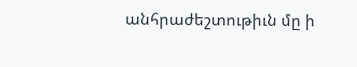անհրաժեշտութիւն մը ի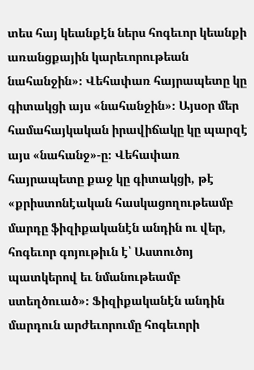տես հայ կեանքէն ներս հոգեւոր կեանքի առանցքային կարեւորութեան նահանջին»։ Վեհափառ հայրապետը կը գիտակցի այս «նահանջին»։ Այսօր մեր համահայկական իրավիճակը կը պարզէ այս «նահանջ»-ը։ Վեհափառ հայրապետը քաջ կը գիտակցի, թէ «քրիստոնէական հասկացողութեամբ մարդը ֆիզիքականէն անդին ու վեր, հոգեւոր գոյութիւն է՝ Աստուծոյ պատկերով եւ նմանութեամբ ստեղծուած»։ Ֆիզիքականէն անդին մարդուն արժեւորումը հոգեւորի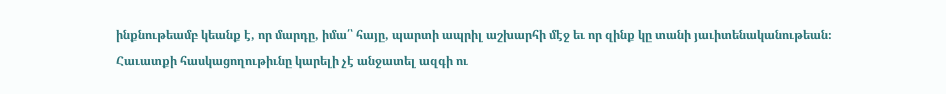ինքնութեամբ կեանք է, որ մարդը, իմա՛՝ հայը, պարտի ապրիլ աշխարհի մէջ եւ որ զինք կը տանի յաւիտենականութեան։
Հաւատքի հասկացողութիւնը կարելի չէ անջատել ազգի ու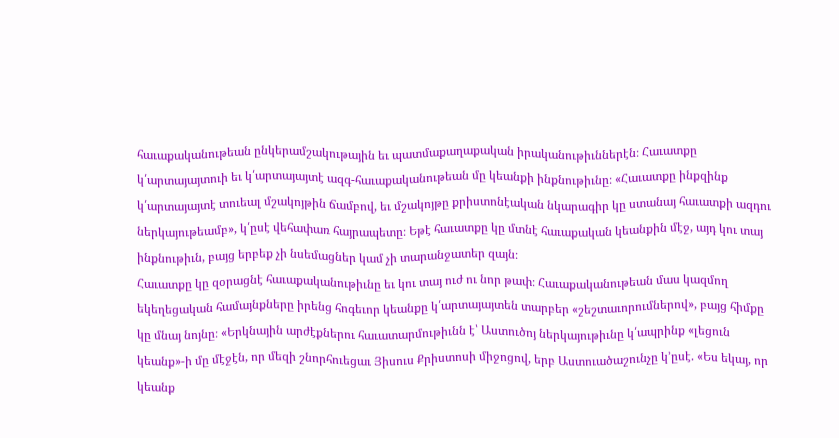հաւաքականութեան ընկերամշակութային եւ պատմաքաղաքական իրականութիւններէն։ Հաւատքը կ՛արտայայտուի եւ կ՛արտայայտէ ազգ-հաւաքականութեան մը կեանքի ինքնութիւնը։ «Հաւատքը ինքզինք կ՛արտայայտէ տուեալ մշակոյթին ճամբով, եւ մշակոյթը քրիստոնէական նկարագիր կը ստանայ հաւատքի ազդու ներկայութեամբ», կ՛ըսէ վեհափառ հայրապետը։ Եթէ հաւատքը կը մտնէ հաւաքական կեանքին մէջ, այդ կու տայ ինքնութիւն, բայց երբեք չի նսեմացներ կամ չի տարանջատեր զայն։
Հաւատքը կը զօրացնէ հաւաքականութիւնը եւ կու տայ ուժ ու նոր թափ։ Հաւաքականութեան մաս կազմող եկեղեցական համայնքները իրենց հոգեւոր կեանքը կ՛արտայայտեն տարբեր «շեշտաւորումներով», բայց հիմքը կը մնայ նոյնը։ «Երկնային արժէքներու հաւատարմութիւնն է՝ Աստուծոյ ներկայութիւնը կ՛ապրինք «լեցուն կեանք»-ի մը մէջէն, որ մեզի շնորհուեցաւ Յիսուս Քրիստոսի միջոցով, երբ Աստուածաշունչը կ՚ըսէ. «Ես եկայ, որ կեանք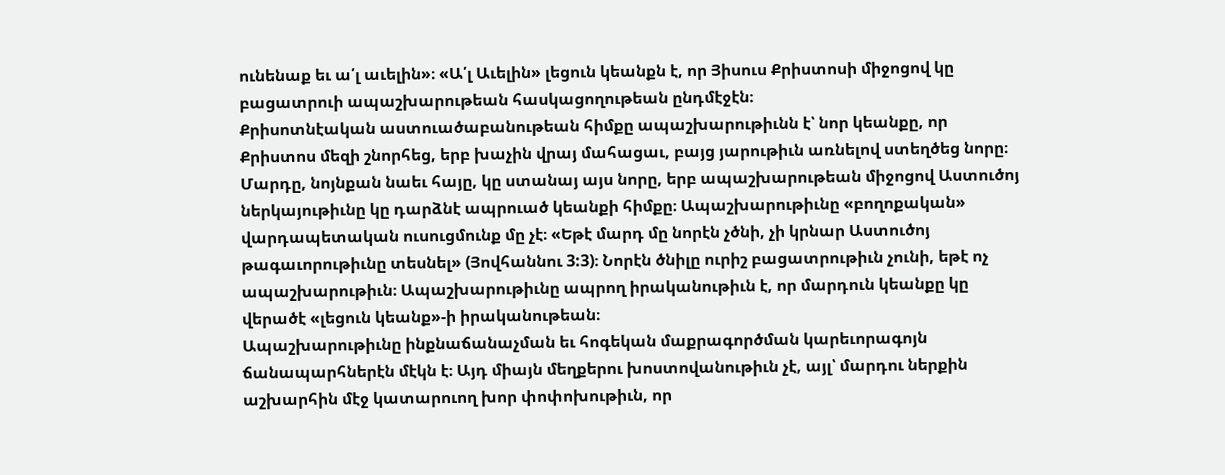ունենաք եւ ա՛լ աւելին»։ «Ա՛լ Աւելին» լեցուն կեանքն է, որ Յիսուս Քրիստոսի միջոցով կը բացատրուի ապաշխարութեան հասկացողութեան ընդմէջէն։
Քրիսոտնէական աստուածաբանութեան հիմքը ապաշխարութիւնն է՝ նոր կեանքը, որ Քրիստոս մեզի շնորհեց, երբ խաչին վրայ մահացաւ, բայց յարութիւն առնելով ստեղծեց նորը։ Մարդը, նոյնքան նաեւ հայը, կը ստանայ այս նորը, երբ ապաշխարութեան միջոցով Աստուծոյ ներկայութիւնը կը դարձնէ ապրուած կեանքի հիմքը։ Ապաշխարութիւնը «բողոքական» վարդապետական ուսուցմունք մը չէ։ «Եթէ մարդ մը նորէն չծնի, չի կրնար Աստուծոյ թագաւորութիւնը տեսնել» (Յովհաննու 3:3)։ Նորէն ծնիլը ուրիշ բացատրութիւն չունի, եթէ ոչ ապաշխարութիւն։ Ապաշխարութիւնը ապրող իրականութիւն է, որ մարդուն կեանքը կը վերածէ «լեցուն կեանք»-ի իրականութեան։
Ապաշխարութիւնը ինքնաճանաչման եւ հոգեկան մաքրագործման կարեւորագոյն ճանապարհներէն մէկն է։ Այդ միայն մեղքերու խոստովանութիւն չէ, այլ՝ մարդու ներքին աշխարհին մէջ կատարուող խոր փոփոխութիւն, որ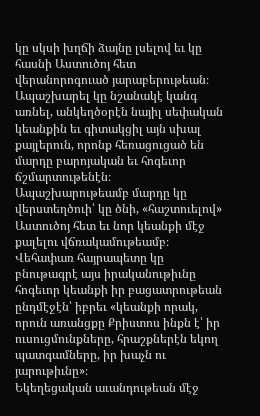կը սկսի խղճի ձայնը լսելով եւ կը հասնի Աստուծոյ հետ վերանորոգուած յարաբերութեան։ Ապաշխարել կը նշանակէ կանգ առնել, անկեղծօրէն նայիլ սեփական կեանքին եւ գիտակցիլ այն սխալ քայլերուն, որոնք հեռացուցած են մարդը բարոյական եւ հոգեւոր ճշմարտութենէն։ Ապաշխարութեամբ մարդը կը վերստեղծուի՝ կը ծնի, «հաշտուելով» Աստուծոյ հետ եւ նոր կեանքի մէջ քալելու վճռակամութեամբ։ Վեհափառ հայրապետը կը բնութագրէ այս իրականութիւնը հոգեւոր կեանքի իր բացատրութեան ընդմէջէն՝ իբրեւ «կեանքի որակ, որուն առանցքը Քրիստոս ինքն է՝ իր ուսուցմունքները, հրաշքներէն եկող պատգամները, իր խաչն ու յարութիւնը»։
Եկեղեցական աւանդութեան մէջ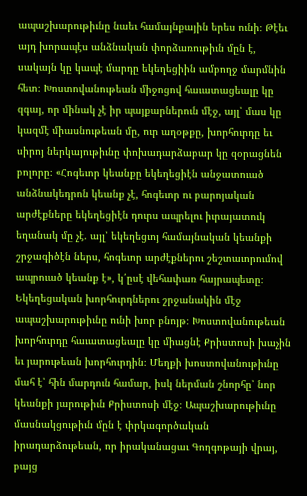ապաշխարութիւնը նաեւ համայնքային երես ունի։ Թէեւ այդ խորապէս անձնական փորձառութիւն մըն է, սակայն կը կապէ մարդը եկեղեցիին ամբողջ մարմնին հետ։ Խոստովանութեան միջոցով հաւատացեալը կը զգայ, որ մինակ չէ իր պայքարներուն մէջ, այլ՝ մաս կը կազմէ միասնութեան մը, ուր աղօթքը, խորհուրդը եւ սիրոյ ներկայութիւնը փոխադարձաբար կը զօրացնեն բոլորը։ «Հոգեւոր կեանքը եկեղեցիէն անջատուած անձնակեդրոն կեանք չէ, հոգեւոր ու բարոյական արժէքները եկեղեցիէն դուրս ապրելու իւրայատուկ եղանակ մը չէ. այլ՝ եկեղեցւոյ համայնական կեանքի շրջագիծէն ներս, հոգեւոր արժէքներու շեշտաւորումով ապրուած կեանք է», կ՛ըսէ վեհափառ հայրապետը։
Եկեղեցական խորհուրդներու շրջանակին մէջ ապաշխարութիւնը ունի խոր բնոյթ։ Խոստովանութեան խորհուրդը հաւատացեալը կը միացնէ Քրիստոսի խաչին եւ յարութեան խորհուրդին։ Մեղքի խոստովանութիւնը մահ է՝ հին մարդուն համար, իսկ ներման շնորհը՝ նոր կեանքի յարութիւն Քրիստոսի մէջ։ Ապաշխարութիւնը մասնակցութիւն մըն է փրկագործական իրադարձութեան, որ իրականացաւ Գողգոթայի վրայ, բայց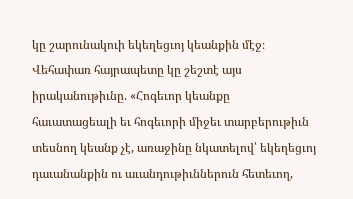կը շարունակուի եկեղեցւոյ կեանքին մէջ։ Վեհափառ հայրապետը կը շեշտէ այս իրականութիւնը. «Հոգեւոր կեանքը հաւատացեալի եւ հոգեւորի միջեւ տարբերութիւն տեսնող կեանք չէ, առաջինը նկատելով՝ եկեղեցւոյ դաւանանքին ու աւանդութիւններուն հետեւող,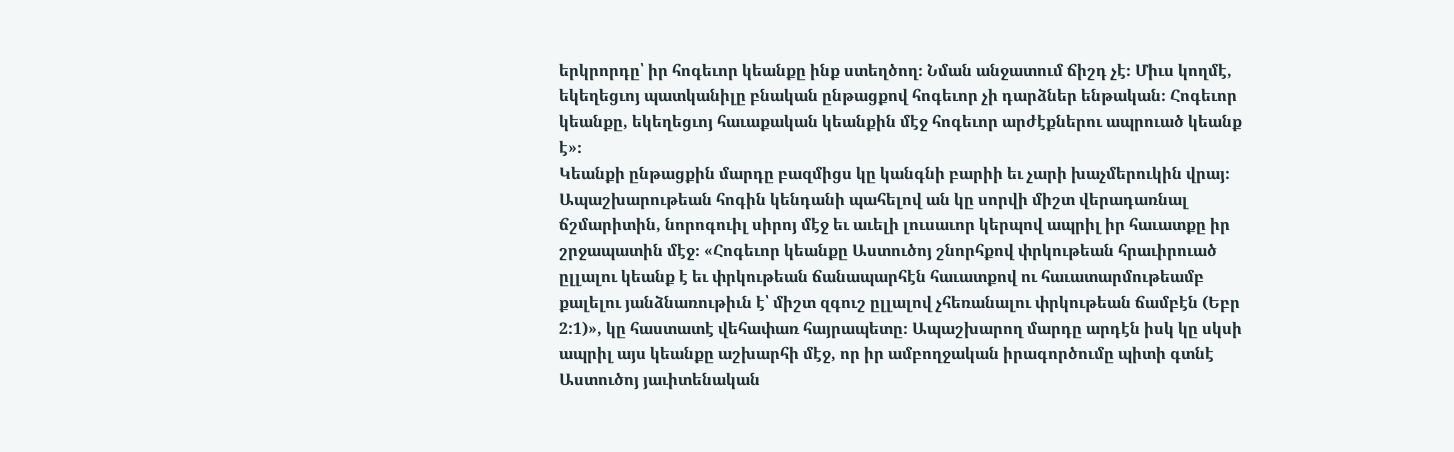երկրորդը՝ իր հոգեւոր կեանքը ինք ստեղծող։ Նման անջատում ճիշդ չէ։ Միւս կողմէ, եկեղեցւոյ պատկանիլը բնական ընթացքով հոգեւոր չի դարձներ ենթական։ Հոգեւոր կեանքը, եկեղեցւոյ հաւաքական կեանքին մէջ հոգեւոր արժէքներու ապրուած կեանք է»։
Կեանքի ընթացքին մարդը բազմիցս կը կանգնի բարիի եւ չարի խաչմերուկին վրայ։ Ապաշխարութեան հոգին կենդանի պահելով ան կը սորվի միշտ վերադառնալ ճշմարիտին, նորոգուիլ սիրոյ մէջ եւ աւելի լուսաւոր կերպով ապրիլ իր հաւատքը իր շրջապատին մէջ։ «Հոգեւոր կեանքը Աստուծոյ շնորհքով փրկութեան հրաւիրուած ըլլալու կեանք է եւ փրկութեան ճանապարհէն հաւատքով ու հաւատարմութեամբ քալելու յանձնառութիւն է՝ միշտ զգուշ ըլլալով չհեռանալու փրկութեան ճամբէն (Եբր 2:1)», կը հաստատէ վեհափառ հայրապետը։ Ապաշխարող մարդը արդէն իսկ կը սկսի ապրիլ այս կեանքը աշխարհի մէջ, որ իր ամբողջական իրագործումը պիտի գտնէ Աստուծոյ յաւիտենական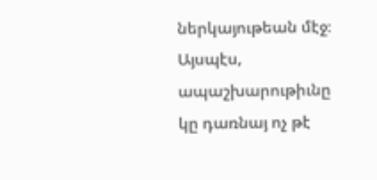ներկայութեան մէջ։ Այսպէս, ապաշխարութիւնը կը դառնայ ոչ թէ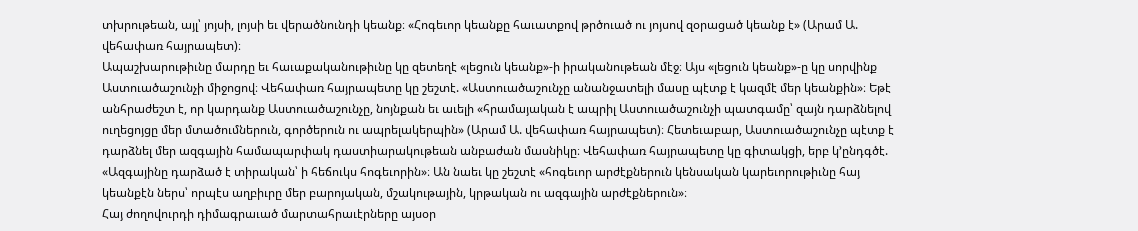տխրութեան, այլ՝ յոյսի, լոյսի եւ վերածնունդի կեանք։ «Հոգեւոր կեանքը հաւատքով թրծուած ու յոյսով զօրացած կեանք է» (Արամ Ա. վեհափառ հայրապետ)։
Ապաշխարութիւնը մարդը եւ հաւաքականութիւնը կը զետեղէ «լեցուն կեանք»-ի իրականութեան մէջ։ Այս «լեցուն կեանք»-ը կը սորվինք Աստուածաշունչի միջոցով։ Վեհափառ հայրապետը կը շեշտէ. «Աստուածաշունչը անանջատելի մասը պէտք է կազմէ մեր կեանքին»։ Եթէ անհրաժեշտ է, որ կարդանք Աստուածաշունչը, նոյնքան եւ աւելի «հրամայական է ապրիլ Աստուածաշունչի պատգամը՝ զայն դարձնելով ուղեցոյցը մեր մտածումներուն, գործերուն ու ապրելակերպին» (Արամ Ա. վեհափառ հայրապետ)։ Հետեւաբար, Աստուածաշունչը պէտք է դարձնել մեր ազգային համապարփակ դաստիարակութեան անբաժան մասնիկը։ Վեհափառ հայրապետը կը գիտակցի, երբ կ՚ընդգծէ. «Ազգայինը դարձած է տիրական՝ ի հեճուկս հոգեւորին»։ Ան նաեւ կը շեշտէ «հոգեւոր արժէքներուն կենսական կարեւորութիւնը հայ կեանքէն ներս՝ որպէս աղբիւրը մեր բարոյական, մշակութային, կրթական ու ազգային արժէքներուն»։
Հայ ժողովուրդի դիմագրաւած մարտահրաւէրները այսօր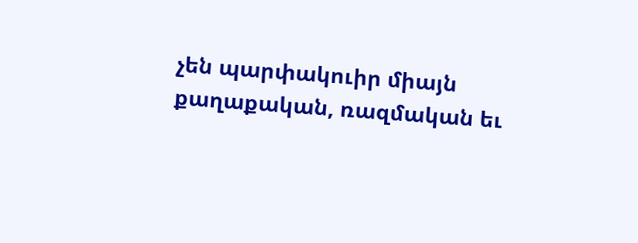չեն պարփակուիր միայն քաղաքական, ռազմական եւ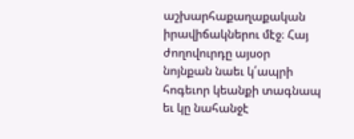աշխարհաքաղաքական իրավիճակներու մէջ։ Հայ ժողովուրդը այսօր նոյնքան նաեւ կ՛ապրի հոգեւոր կեանքի տագնապ եւ կը նահանջէ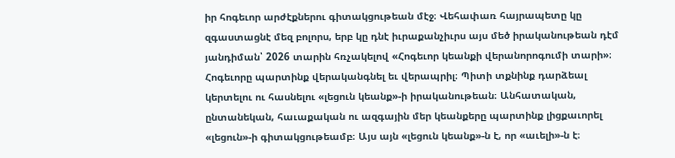իր հոգեւոր արժէքներու գիտակցութեան մէջ։ Վեհափառ հայրապետը կը զգաստացնէ մեզ բոլորս, երբ կը դնէ իւրաքանչիւրս այս մեծ իրականութեան դէմ յանդիման՝ 2026 տարին հռչակելով «Հոգեւոր կեանքի վերանորոգումի տարի»։
Հոգեւորը պարտինք վերականգնել եւ վերապրիլ։ Պիտի տքնինք դարձեալ կերտելու ու հասնելու «լեցուն կեանք»-ի իրականութեան։ Անհատական, ընտանեկան, հաւաքական ու ազգային մեր կեանքերը պարտինք լիցքաւորել «լեցուն»-ի գիտակցութեամբ։ Այս այն «լեցուն կեանք»-ն է, որ «աւելի»-ն է։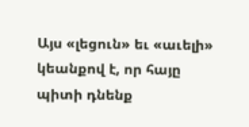Այս «լեցուն» եւ «աւելի» կեանքով է, որ հայը պիտի դնենք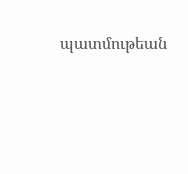պատմութեան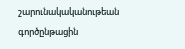շարունակականութեան գործընթացին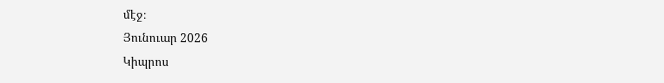մէջ։
Յունուար 2026
Կիպրոս